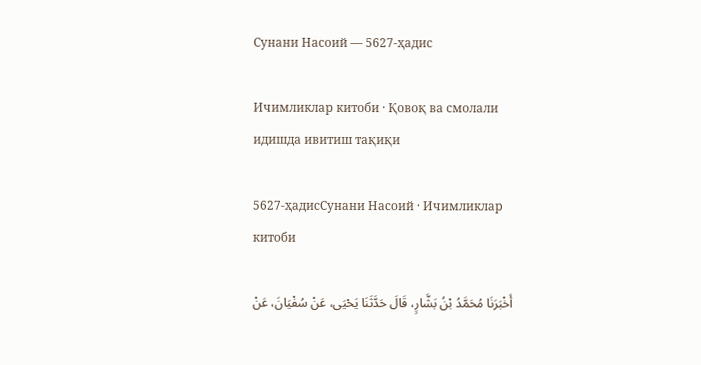Сунани Насоий — 5627-ҳадис

Ичимликлар китоби · Қовоқ ва смолали идишда ивитиш тақиқи

5627-ҳадисСунани Насоий · Ичимликлар китоби

أَخْبَرَنَا مُحَمَّدُ بْنُ بَشَّارٍ، قَالَ حَدَّثَنَا يَحْيَى، عَنْ سُفْيَانَ، عَنْ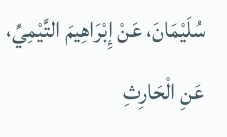سُلَيْمَانَ، عَنْ إِبْرَاهِيمَ التَّيْمِيِّ، عَنِ الْحَارِثِ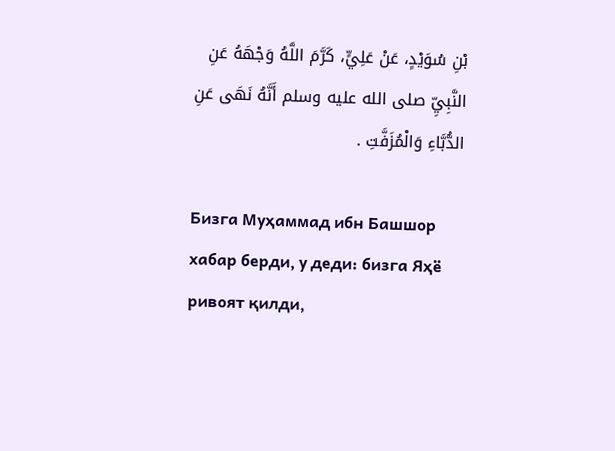بْنِ سُوَيْدٍ، عَنْ عَلِيٍّ، كَرَّمَ اللَّهُ وَجْهَهُ عَنِ النَّبِيِّ صلى الله عليه وسلم أَنَّهُ نَهَى عَنِ الدُّبَّاءِ وَالْمُزَفَّتِ .

Бизга Муҳаммад ибн Башшор хабар берди, у деди: бизга Яҳё ривоят қилди,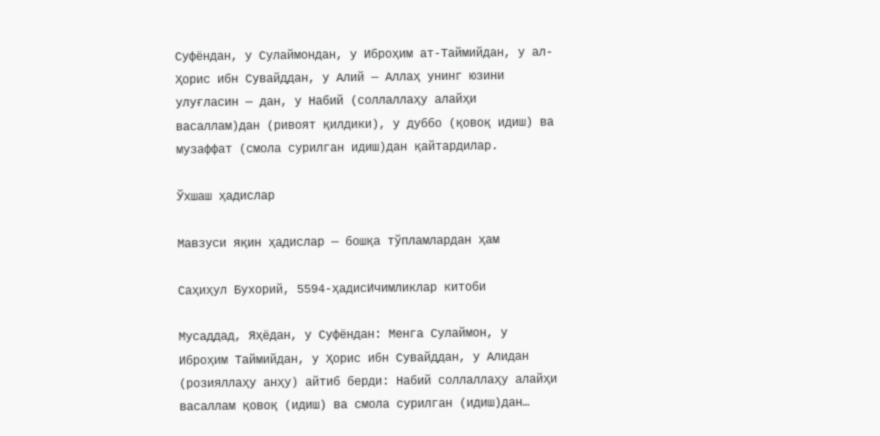Суфёндан, у Сулаймондан, у Иброҳим ат-Таймийдан, у ал-Ҳорис ибн Сувайддан, у Алий — Аллаҳ унинг юзини улуғласин — дан, у Набий (соллаллаҳу алайҳи васаллам)дан (ривоят қилдики), у дуббо (қовоқ идиш) ва музаффат (смола сурилган идиш)дан қайтардилар.

Ўхшаш ҳадислар

Мавзуси яқин ҳадислар — бошқа тўпламлардан ҳам

Саҳиҳул Бухорий, 5594-ҳадисИчимликлар китоби

Мусаддад, Яҳёдан, у Суфёндан: Менга Сулаймон, у Иброҳим Таймийдан, у Ҳорис ибн Сувайддан, у Алидан (розияллаҳу анҳу) айтиб берди: Набий соллаллаҳу алайҳи васаллам қовоқ (идиш) ва смола сурилган (идиш)дан…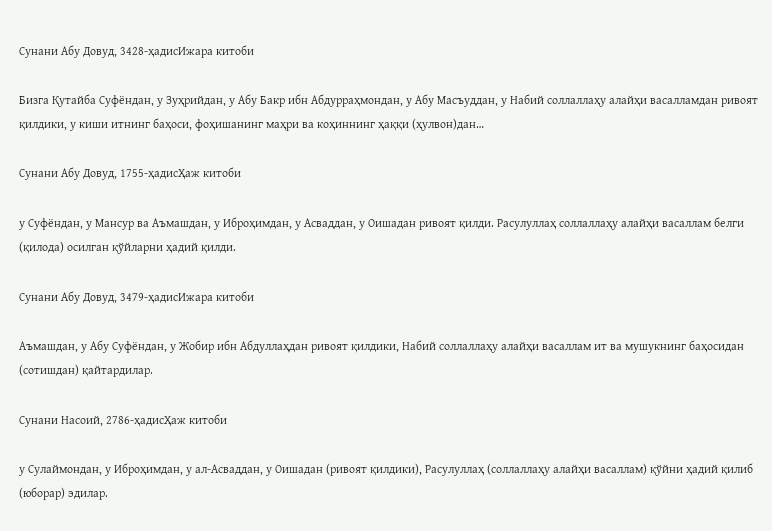Сунани Абу Довуд, 3428-ҳадисИжара китоби

Бизга Қутайба Суфёндан, у Зуҳрийдан, у Абу Бакр ибн Абдурраҳмондан, у Абу Масъуддан, у Набий соллаллаҳу алайҳи васалламдан ривоят қилдики, у киши итнинг баҳоси, фоҳишанинг маҳри ва коҳиннинг ҳаққи (ҳулвон)дан…

Сунани Абу Довуд, 1755-ҳадисҲаж китоби

у Суфёндан, у Мансур ва Аъмашдан, у Иброҳимдан, у Асваддан, у Оишадан ривоят қилди. Расулуллаҳ соллаллаҳу алайҳи васаллам белги (қилода) осилган қўйларни ҳадий қилди.

Сунани Абу Довуд, 3479-ҳадисИжара китоби

Аъмашдан, у Абу Суфёндан, у Жобир ибн Абдуллаҳдан ривоят қилдики, Набий соллаллаҳу алайҳи васаллам ит ва мушукнинг баҳосидан (сотишдан) қайтардилар.

Сунани Насоий, 2786-ҳадисҲаж китоби

у Сулаймондан, у Иброҳимдан, у ал-Асваддан, у Оишадан (ривоят қилдики), Расулуллаҳ (соллаллаҳу алайҳи васаллам) қўйни ҳадий қилиб (юборар) эдилар.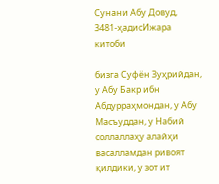Сунани Абу Довуд, 3481-ҳадисИжара китоби

бизга Суфён Зуҳрийдан, у Абу Бакр ибн Абдурраҳмондан, у Абу Масъуддан, у Набий соллаллаҳу алайҳи васалламдан ривоят қилдики, у зот ит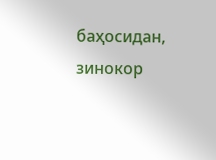баҳосидан, зинокор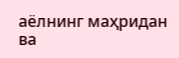аёлнинг маҳридан ва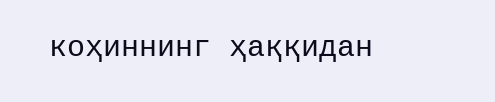коҳиннинг ҳаққидан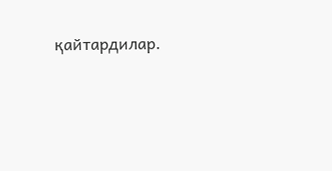қайтардилар.